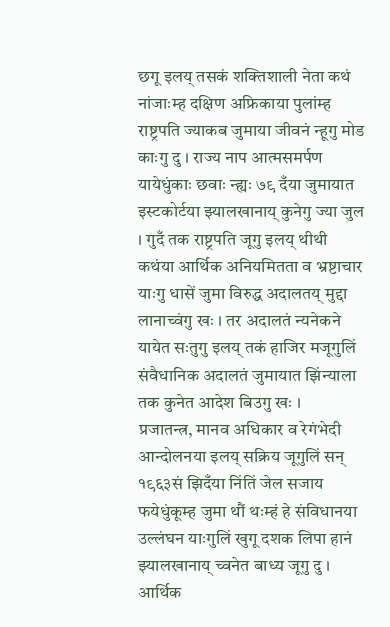छगू इलय् तसकं शक्तिशाली नेता कथं नांजाःम्ह दक्षिण अफ्रिकाया पुलांम्ह राष्ट्रपति ज्याकब जुमाया जीवनं न्हूगु मोड काःगु दु । राज्य नाप आत्मसमर्पण यायेधुंकाः छवाः न्ह्यः ७९ दँया जुमायात इस्टकोर्टया झ्यालखानाय् कुनेगु ज्या जुल । गुदँ तक राष्ट्रपति जूगु इलय् थीथी कथंया आर्थिक अनियमितता व भ्रष्टाचार याःगु धासें जुमा विरुद्ध अदालतय् मुद्दा लानाच्वंगु खः । तर अदालतं न्यनेकने यायेत सःतुगु इलय् तकं हाजिर मजूगुलिं संवैधानिक अदालतं जुमायात झिंन्याला तक कुनेत आदेश बिउगु खः ।
प्रजातन्त्र, मानव अधिकार व रेगंभेदी आन्दोलनया इलय् सक्रिय जूगुलिं सन् १९६३सं झिदँया निंतिं जेल सजाय फयेधुंकूम्ह जुमा थौं थःम्हं हे संविधानया उल्लंघन याःगुलिं खुगू दशक लिपा हानं झ्यालखानाय् च्वनेत बाध्य जूगु दु । आर्थिक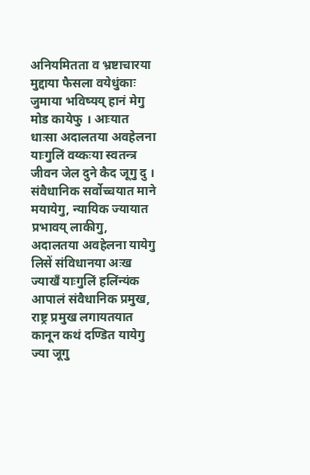अनियमितता व भ्रष्टाचारया मुद्दाया फैसला वयेधुंकाः जुमाया भविष्यय् हानं मेगु मोड कायेफु । आःयात धाःसा अदालतया अवहेलना याःगुलिं वय्कःया स्वतन्त्र जीवन जेल दुने कैद जूगु दु ।
संवैधानिक सर्वोच्चयात माने मयायेगु, न्यायिक ज्यायात प्रभावय् लाकीगु, अदालतया अवहेलना यायेगु लिसें संविधानया अःख ज्याखँ याःगुलिं हलिंन्यंक आपालं संवैधानिक प्रमुख, राष्ट्र प्रमुख लगायतयात कानून कथं दण्डित यायेगु ज्या जूगु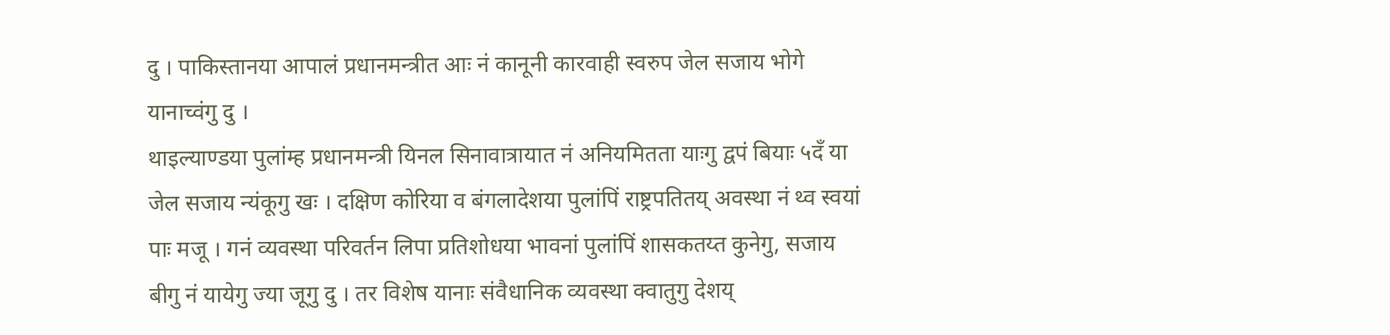दु । पाकिस्तानया आपालं प्रधानमन्त्रीत आः नं कानूनी कारवाही स्वरुप जेल सजाय भोगे यानाच्वंगु दु ।
थाइल्याण्डया पुलांम्ह प्रधानमन्त्री यिनल सिनावात्रायात नं अनियमितता याःगु द्वपं बियाः ५दँ या जेल सजाय न्यंकूगु खः । दक्षिण कोरिया व बंगलादेशया पुलांपिं राष्ट्रपतितय् अवस्था नं थ्व स्वयां पाः मजू । गनं व्यवस्था परिवर्तन लिपा प्रतिशोधया भावनां पुलांपिं शासकतय्त कुनेगु, सजाय बीगु नं यायेगु ज्या जूगु दु । तर विशेष यानाः संवैधानिक व्यवस्था क्वातुगु देशय्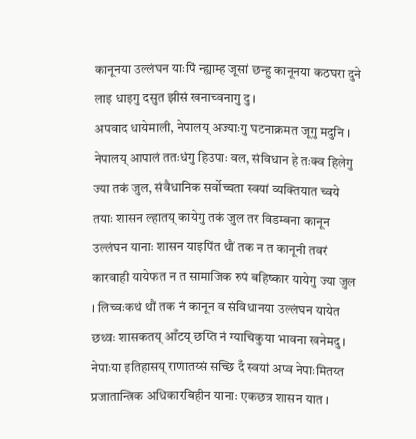कानूनया उल्लंघन याःपिं न्ह्याम्ह जूसां छन्हु कानूनया कठघरा दुने लाइ धाइगु दसुत झीसं खनाच्वनागु दु ।
अपवाद धायेमाली, नेपालय् अज्याःगु घटनाक्रमत जूगु मदुनि । नेपालय् आपालं ततःधंगु हिउपाः वल, संविधान हे तःक्व हिलेगु ज्या तकं जुल, संवैधानिक सर्वोच्चता स्वयां व्यक्तियात च्वये तयाः शासन ल्हातय् कायेगु तकं जुल तर विडम्बना कानून उल्लंघन यानाः शासन याइपिंत थौं तक न त कानूनी तवरं कारवाही यायेफत न त सामाजिक रुपं बहिष्कार यायेगु ज्या जुल । लिच्वःकथं थौं तक नं कानून व संविधानया उल्लंघन यायेत छथ्वः शासकतय् आँटय् छप्ति नं ग्याचिकुया भावना खनेमदु ।
नेपाःया इतिहासय् राणातय्सं सच्छि दँ स्वयां अप्व नेपाःमितय्त प्रजातान्त्रिक अधिकारबिहीन यानाः एकछत्र शासन यात ।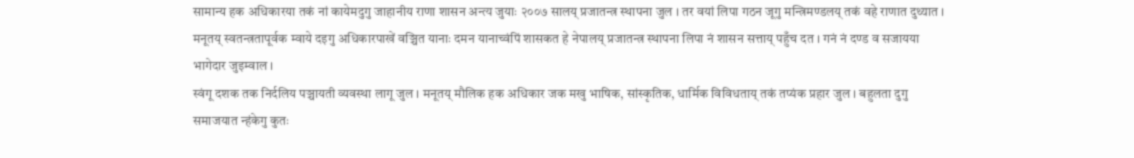सामान्य हक अधिकारया तकं नां कायेमदुगु जाहानीय राणा शासन अन्त्य जुयाः २००७ सालय् प्रजातन्त्र स्थापना जुल । तर वयां लिपा गठन जूगु मन्त्रिमण्डलय् तकं वहे राणात दुथ्यात । मनूतय् स्वतन्त्रतापूर्वक म्वाये दइगु अधिकारपाखें वञ्चित यानाः दमन यानाच्वंपिं शासकत हे नेपालय् प्रजातन्त्र स्थापना लिपा नं शासन सत्ताय् पहुँच दत । गनं नं दण्ड व सजायया भागेदार जुइम्वाल ।
स्वंगू दशक तक निर्दलिय पञ्चायती व्यवस्था लागू जुल । मनूतय् मौलिक हक अधिकार जक मखु भाषिक, सांस्कृतिक, धार्मिक विविधताय् तकं तप्यंक प्रहार जुल । बहुलता दुगु समाजयात न्हंकेगु कुतः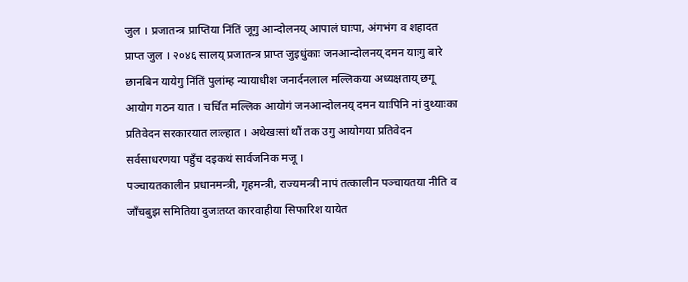जुल । प्रजातन्त्र प्राप्तिया निंतिं जूगु आन्दोलनय् आपालं घाःपा, अंगभंग व शहादत प्राप्त जुल । २०४६ सालय् प्रजातन्त्र प्राप्त जुइधुंकाः जनआन्दोलनय् दमन याःगु बारे छानबिन यायेगु निंतिं पुलांम्ह न्यायाधीश जनार्दनलाल मल्लिकया अध्यक्षताय् छगू आयोग गठन यात । चर्चित मल्लिक आयोगं जनआन्दोलनय् दमन याःपिनि नां दुथ्याःका प्रतिवेदन सरकारयात लःल्हात । अथेखःसां थौं तक उगु आयोगया प्रतिवेदन सर्वसाधरणया पहुँच दइकथं सार्वजनिक मजू ।
पञ्चायतकालीन प्रधानमन्त्री, गृहमन्त्री, राज्यमन्त्री नापं तत्कालीन पञ्चायतया नीति व जाँचबुझ समितिया दुजःतय्त कारवाहीया सिफारिश यायेत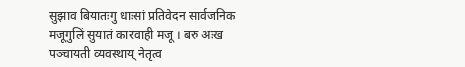सुझाव बियातःगु धाःसां प्रतिवेदन सार्वजनिक मजूगुलिं सुयातं कारवाही मजू । बरु अःख पञ्चायती व्यवस्थाय् नेतृत्व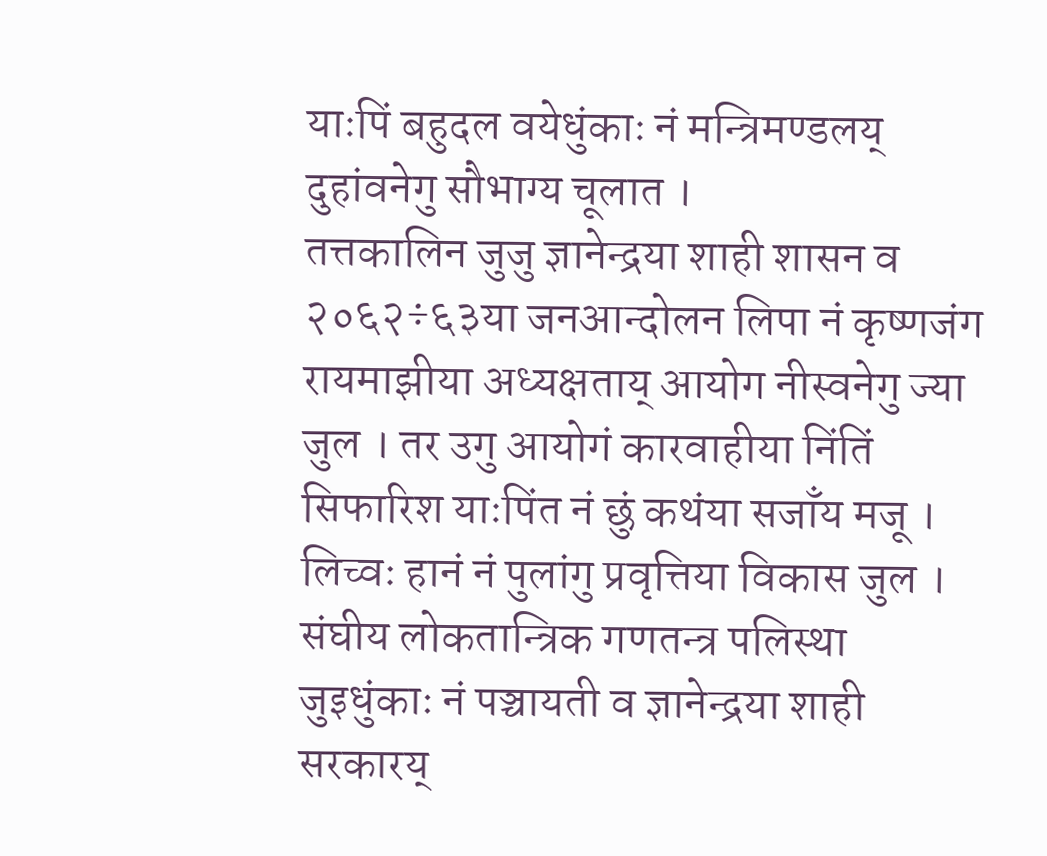याःपिं बहुदल वयेधुंकाः नं मन्त्रिमण्डलय् दुहांवनेगु सौभाग्य चूलात ।
तत्तकालिन जुजु ज्ञानेन्द्रया शाही शासन व २०६२÷६३या जनआन्दोलन लिपा नं कृष्णजंग रायमाझीया अध्यक्षताय् आयोग नीस्वनेगु ज्या जुल । तर उगु आयोगं कारवाहीया निंतिं सिफारिश याःपिंत नं छुं कथंया सजाँय मजू । लिच्वः हानं नं पुलांगु प्रवृत्तिया विकास जुल । संघीय लोकतान्त्रिक गणतन्त्र पलिस्था जुइधुंकाः नं पञ्चायती व ज्ञानेन्द्रया शाही सरकारय्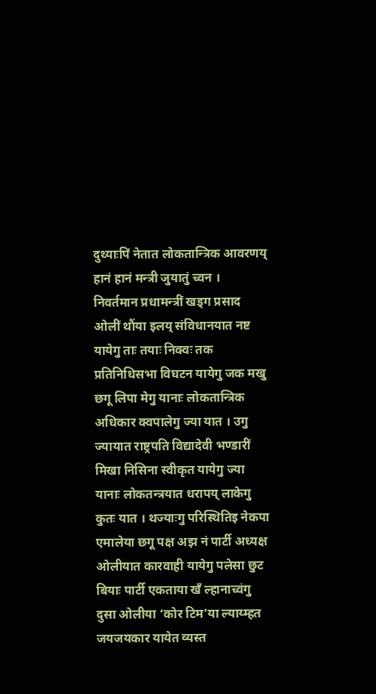दुथ्याःपिं नेतात लोकतान्त्रिक आवरणय् हानं हानं मन्त्री जुयातुं च्वन ।
निवर्तमान प्रधामन्त्रीं खड्ग प्रसाद ओलीं थौंया इलय् संविधानयात नष्ट यायेगु ताः तयाः निक्वः तक प्रतिनिधिसभा विघटन यायेगु जक मखु छगू लिपा मेगु यानाः लोकतान्त्रिक अधिकार क्वपालेगु ज्या यात । उगु ज्यायात राष्ट्रपति विद्यादेवी भण्डारीं मिखा निसिना स्वीकृत यायेगु ज्या यानाः लोकतन्त्रयात धरापय् लाकेगु कुतः यात । थज्याःगु परिस्थितिइ नेकपा एमालेया छगू पक्ष अझ नं पार्टी अध्यक्ष ओलीयात कारवाही यायेगु पलेसा छुट बियाः पार्टी एकताया खँ ल्हानाच्वंगु दुसा ओलीया ‘कोर टिम’या ल्याय्म्हत जयजयकार यायेत व्यस्त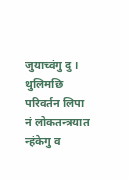जुयाच्वंगु दु ।
थुलिमछि परिवर्तन लिपा नं लोकतन्त्रयात न्हंकेगु व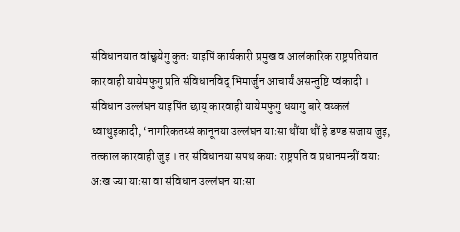संविधानयात वांछ्वयेगु कुतः याइपिं कार्यकारी प्रमुख व आलंकारिक राष्ट्रपतियात कारवाही यायेमफुगु प्रति संविधानविद् भिमार्जुन आचार्यं असन्तुष्टि प्वंकादी । संविधान उल्लंघन याइपिंत छाय् कारवाही यायेमफुगु धयागु बारे वय्कलं ध्वाथुइकादी, ‘नागरिकतय्सं कानूनया उल्लंघन याःसा थौंया थौं हे डण्ड सजाय जुइ, तत्काल कारवाही जुइ । तर संविधानया सपथ कयाः राष्ट्रपति व प्रधानमन्त्रीं वयाः अःख ज्या याःसा वा संविधान उल्लंघन याःसा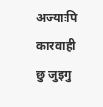अज्याःपि कारवाही छु जुइगु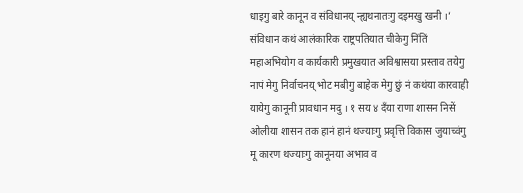धाइगु बारे कानून व संविधानय् न्ह्यथनातःगु दइमखु खनी ।’
संविधान कथं आलंकारिक राष्ट्रपतियात चीकेगु निंतिं महाअभियोग व कार्यकारी प्रमुखयात अविश्वासया प्रस्ताव तयेगु नापं मेगु निर्वाचनय् भोट मबीगु बाहेक मेगु छुं नं कथंया कारवाही यायेगु कानूनी प्रावधान मदु । १ सय ४ दँया राणा शासन निसें ओलीया शासन तक हानं हानं थज्याःगु प्रवृत्ति विकास जुयाच्वंगु मू कारण थज्याःगु कानूनया अभाव व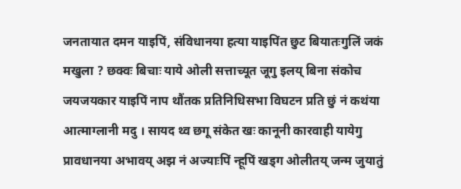जनतायात दमन याइपिं, संविधानया हत्या याइपिंत छुट बियातःगुलिं जकं मखुला ? छक्वः बिचाः याये ओली सत्ताच्यूत जूगु इलय् बिना संकोच जयजयकार याइपिं नाप थौंतक प्रतिनिधिसभा विघटन प्रति छुं नं कथंया आत्माग्लानी मदु । सायद थ्व छगू संकेत खः कानूनी कारवाही यायेगु प्रावधानया अभावय् अझ नं अज्याःपिं न्हूपिं खड्ग ओलीतय् जन्म जुयातुं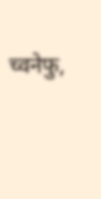च्वनेफु,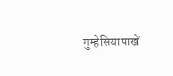गुम्हेसियापाखें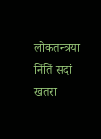लोकतन्त्रया निंतिं सदां खतरा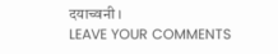दयाच्वनी ।
LEAVE YOUR COMMENTS